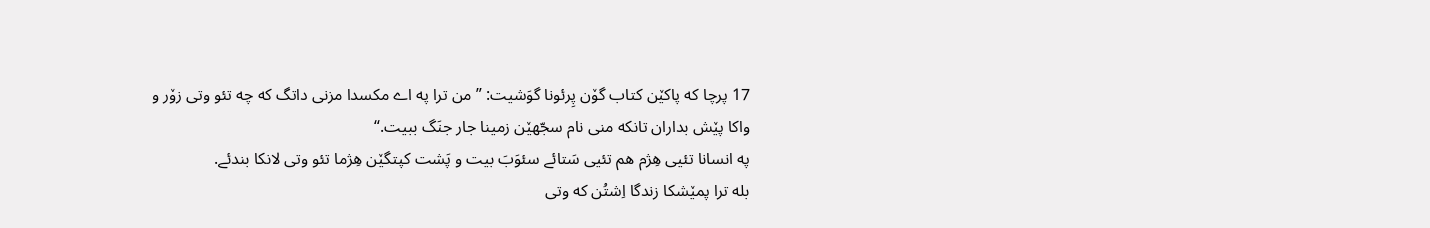17 پرچا که پاکێن کتاب گۆن پِرئونا گوَشیت: ”من ترا په اے مکسدا مزنی داتگ که چه تئو وتی زۆر و واکا پێش بداران تانکه منی نام سجّهێن زمینا جار جنَگ ببیت.“
په انسانا تئیی هِژم هم تئیی سَتائے سئوَبَ بیت و پَشت کپتگێن هِژما تئو وتی لانکا بندئے.
بله ترا پمێشکا زندگا اِشتُن که وتی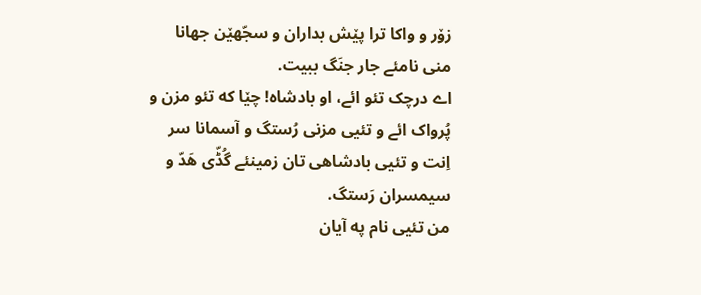زۆر و واکا ترا پێش بداران و سجّهێن جهانا منی نامئے جار جنَگ ببیت.
اے درچک تئو ائے، او بادشاه! چێا که تئو مزن و پُرواک ائے و تئیی مزنی رُستگ و آسمانا سر اِنت و تئیی بادشاهی تان زمینئے گُڈّی هَدّ و سیمسران رَستگ.
من تئیی نام په آیان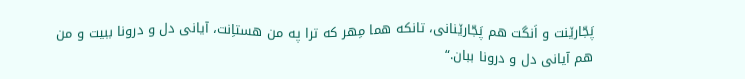پَجّارێنت و اَنگت هم پَجّارێنانی، تانکه هما مِهر که ترا په من هستاِنت، آیانی دل و درونا ببیت و من هم آیانی دل و درونا ببان.“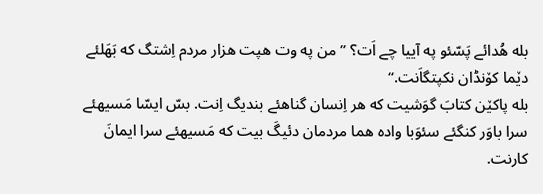بله هُدائے پَسّئو په آییا چے اَت؟ ”من په وت هپت هزار مردم اِشتگ که بَهَلئے دێما کۆنڈان نکپتگاَنت.“
بله پاکێن کتابَ گوَشیت که هر اِنسان گناهئے بندیگ اِنت. بسّ ایسّا مَسیهئے سرا باوَر کنگئے سئوَبا واده هما مردمان دئیگَ بیت که مَسیهئے سرا ایمانَ کارنت.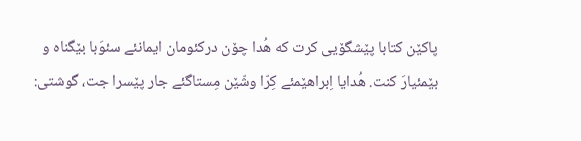پاکێن کتابا پێشگۆیی کرت که هُدا چۆن درکئومان ایمانئے سئوَبا بێگناه و بێمئیارَ کنت. هُدایا اِبراهێمئے کِرّا وشّێن مِستاگئے جار پێسرا جت، گوشتی: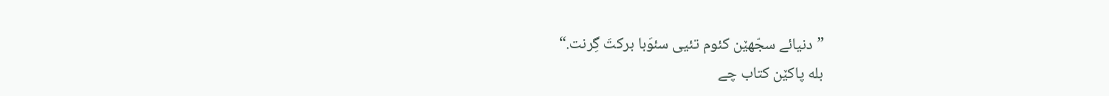”دنیائے سجّهێن کئوم تئیی سئوَبا برکتَ گِرنت.“
بله پاکێن کتاب چے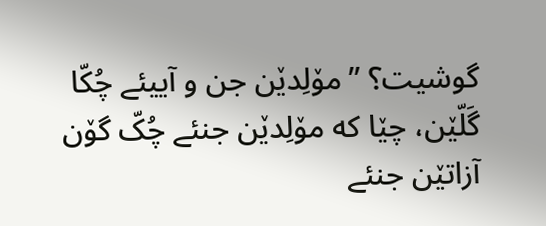گوشیت؟ ”مۆلِدێن جن و آییئے چُکّا گَلّێن، چێا که مۆلِدێن جنئے چُکّ گۆن آزاتێن جنئے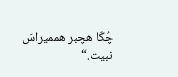چُکّا هچبر هممیراسَ نبیت.“